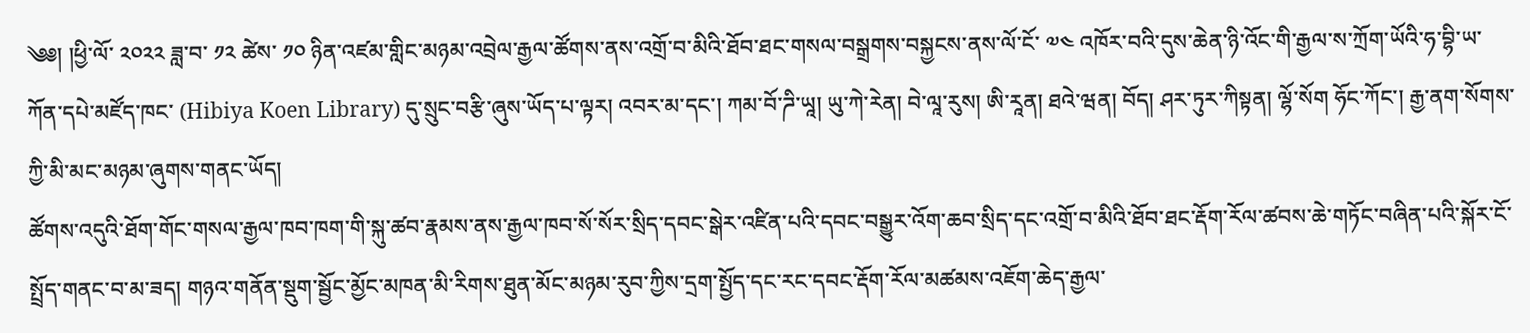༄༅། །ཕྱི་ལོ་ ༢༠༢༢ ཟླ་བ་ ༡༢ ཚེས་ ༡༠ ཉིན་འཛམ་གླིང་མཉམ་འབྲེལ་རྒྱལ་ཚོགས་ནས་འགྲོ་བ་མིའི་ཐོབ་ཐང་གསལ་བསྒྲགས་བསྐྱངས་ནས་ལོ་ངོ་ ༧༤ འཁོར་བའི་དུས་ཆེན་ཉི་འོང་གི་རྒྱལ་ས་ཀྲོག་ཡོའི་ཧ་བྷི་ཡ་ཀོན་དཔེ་མཛོད་ཁང་ (Hibiya Koen Library) དུ་སྲུང་བརྩི་ཞུས་ཡོད་པ་ལྟར། འབར་མ་དང་། ཀམ་བོ་ཌི་ཡཱ། ཡུ་ཀེ་རེན། བེ་ལཱ་རུས། ཨི་རཱན། ཐའེ་ཝན། བོད། ཤར་ཏུར་ཀིསྟན། ལྷོ་སོག ཧོང་ཀོང་། རྒྱ་ནག་སོགས་ཀྱི་མི་མང་མཉམ་ཞུགས་གནང་ཡོད།
ཚོགས་འདུའི་ཐོག་གོང་གསལ་རྒྱལ་ཁབ་ཁག་གི་སྐུ་ཚབ་རྣམས་ནས་རྒྱལ་ཁབ་སོ་སོར་སྲིད་དབང་སྒེར་འཛིན་པའི་དབང་བསྒྱུར་འོག་ཆབ་སྲིད་དང་འགྲོ་བ་མིའི་ཐོབ་ཐང་རྡོག་རོལ་ཚབས་ཆེ་གཏོང་བཞིན་པའི་སྐོར་ངོ་སྤྲོད་གནང་བ་མ་ཟད། གཉའ་གནོན་སྡུག་སྦྱོང་མྱོང་མཁན་མི་རིགས་ཐུན་མོང་མཉམ་རུབ་ཀྱིས་དྲག་སྤྱོད་དང་རང་དབང་རྡོག་རོལ་མཚམས་འཇོག་ཆེད་རྒྱལ་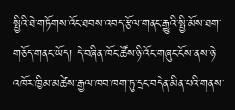སྤྱིའི་ཐེ་གཏོགས་འོང་ཐབས་འབད་རྩོལ་གནང་རྒྱུའི་སྤྱི་མོས་ཐག་གཅོད་གནང་ཡོད། དེ་བཞིན་ཁོང་ཚོས་ཉི་འོང་གཞུང་ངོས་ནས་ཉེ་འཁོར་ཁྱིམ་མཚེས་རྒྱལ་ཁབ་ཁག་ཏུ་དྲང་བདེན་མིན་པའི་གནས་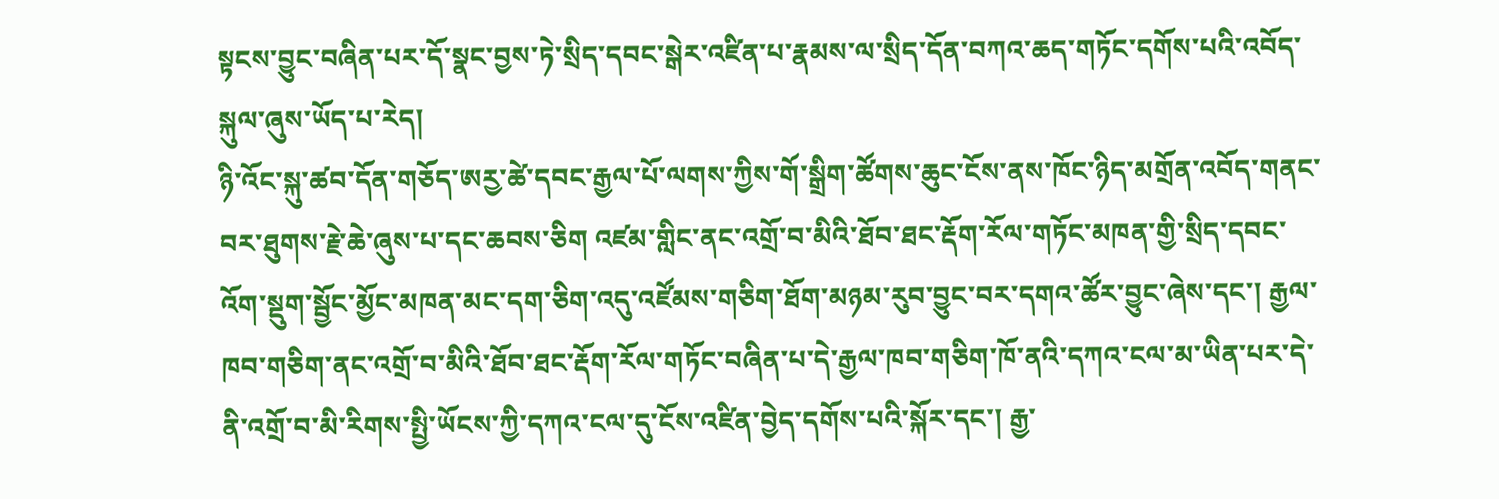སྟངས་བྱུང་བཞིན་པར་དོ་སྣང་བྱས་ཏེ་སྲིད་དབང་སྒེར་འཛིན་པ་རྣམས་ལ་སྲིད་དོན་བཀའ་ཆད་གཏོང་དགོས་པའི་འབོད་སྐུལ་ཞུས་ཡོད་པ་རེད།
ཉི་འོང་སྐུ་ཚབ་དོན་གཅོད་ཨརྱ་ཚེ་དབང་རྒྱལ་པོ་ལགས་ཀྱིས་གོ་སྒྲིག་ཚོགས་ཆུང་ངོས་ནས་ཁོང་ཉིད་མགྲོན་འབོད་གནང་བར་ཐུགས་རྗེ་ཆེ་ཞུས་པ་དང་ཆབས་ཅིག འཛམ་གླིང་ནང་འགྲོ་བ་མིའི་ཐོབ་ཐང་རྡོག་རོལ་གཏོང་མཁན་གྱི་སྲིད་དབང་འོག་སྡུག་སྦྱོང་མྱོང་མཁན་མང་དག་ཅིག་འདུ་འཛོམས་གཅིག་ཐོག་མཉམ་རུབ་བྱུང་བར་དགའ་ཚོར་བྱུང་ཞེས་དང་། རྒྱལ་ཁབ་གཅིག་ནང་འགྲོ་བ་མིའི་ཐོབ་ཐང་རྡོག་རོལ་གཏོང་བཞིན་པ་དེ་རྒྱལ་ཁབ་གཅིག་ཁོ་ནའི་དཀའ་ངལ་མ་ཡིན་པར་དེ་ནི་འགྲོ་བ་མི་རིགས་སྤྱི་ཡོངས་ཀྱི་དཀའ་ངལ་དུ་ངོས་འཛིན་བྱེད་དགོས་པའི་སྐོར་དང་། རྒྱ་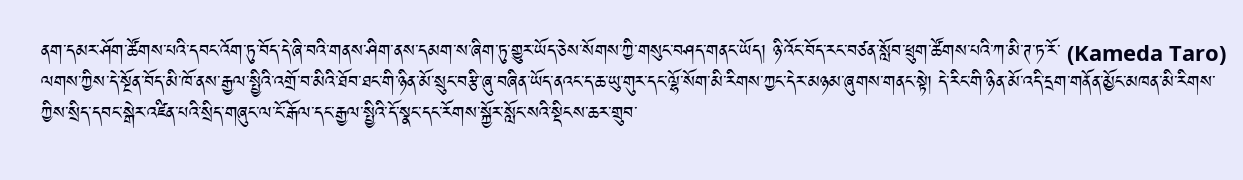ནག་དམར་ཤོག་ཚོགས་པའི་དབང་འོག་ཏུ་བོད་དེ་ཞི་བའི་གནས་ཤིག་ནས་དམག་ས་ཞིག་ཏུ་གྱུར་ཡོད་ཅེས་སོགས་ཀྱི་གསུང་བཤད་གནང་ཡོད། ཉི་འོང་བོད་རང་བཙན་སློབ་ཕྲུག་ཚོགས་པའི་ཀ་མི་ཊ་ཏ་རོ་ (Kameda Taro) ལགས་ཀྱིས་དེ་སྔོན་བོད་མི་ཁོ་ནས་རྒྱལ་སྤྱིའི་འགྲོ་བ་མིའི་ཐོབ་ཐང་གི་ཉིན་མོ་སྲུང་བརྩི་ཞུ་བཞིན་ཡོད་ནའང་ད་ཆ་ཡུ་གུར་དང་ལྷོ་སོག་མི་རིགས་ཀྱང་དེར་མཉམ་ཞུགས་གནང་སྟེ། དེ་རིང་གི་ཉིན་མོ་འདི་དྲག་གནོན་མྱོང་མཁན་མི་རིགས་ཀྱིས་སྲིད་དབང་སྒེར་འཛིན་པའི་སྲིད་གཞུང་ལ་ངོ་རྒོལ་དང་རྒྱལ་སྤྱིའི་དོ་སྣང་དང་རོགས་སྐྱོར་སློང་སའི་སྡིངས་ཆར་གྲུབ་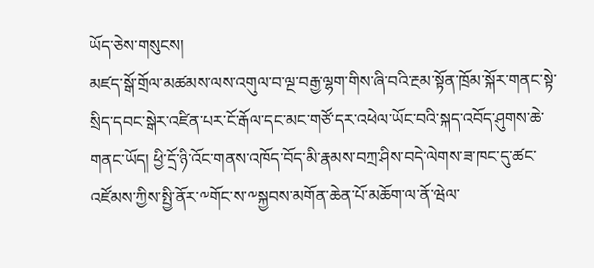ཡོད་ཅེས་གསུངས།
མཛད་སྒོ་གྲོལ་མཚམས་ལས་འགུལ་བ་ལྔ་བརྒྱ་ལྷག་གིས་ཞི་བའི་རྔམ་སྟོན་ཁྲོམ་སྐོར་གནང་སྟེ་སྲིད་དབང་སྒེར་འཛིན་པར་ངོ་རྒོལ་དང་མང་གཙོ་དར་འཕེལ་ཡོང་བའི་སྐད་འབོད་ཤུགས་ཆེ་གནང་ཡོད། ཕྱི་དྲོ་ཉི་འོང་གནས་འཁོད་བོད་མི་རྣམས་བཀྲ་ཤིས་བདེ་ལེགས་ཟ་ཁང་དུ་ཚང་འཛོམས་ཀྱིས་སྤྱི་ནོར་༸གོང་ས་༸སྐྱབས་མགོན་ཆེན་པོ་མཆོག་ལ་ནོ་ཝེལ་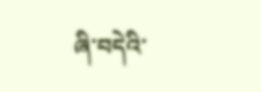ཞི་བདེའི་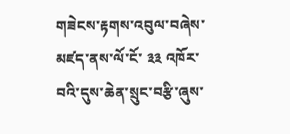གཟེངས་རྟགས་འབུལ་བཞེས་མཛད་ནས་ལོ་ངོ་ ༣༣ འཁོར་བའི་དུས་ཆེན་སྲུང་བརྩི་ཞུས་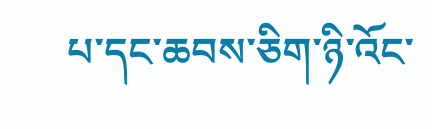པ་དང་ཆབས་ཅིག་ཉི་འོང་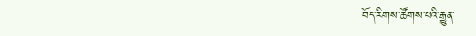བོད་རིགས་ཚོགས་པའི་རྒྱུན་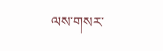ལས་གསར་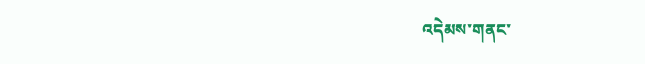འདེམས་གནང་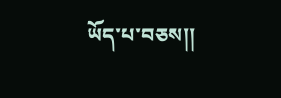ཡོད་པ་བཅས།།